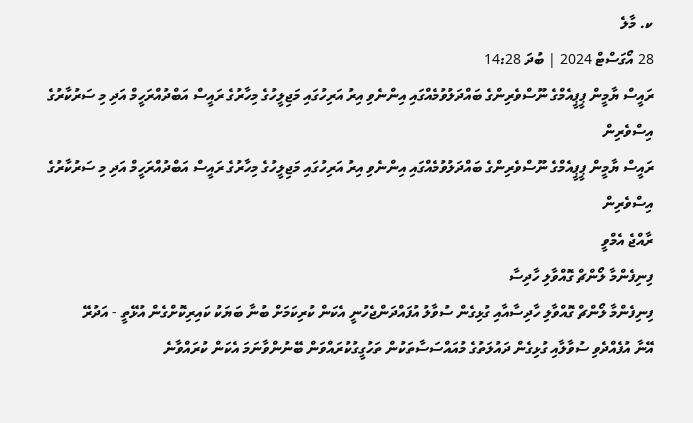ކ. މާލެ
28 އޯގަސްޓް 2024 | ބުދަ 14:28
ރައީސް ޔާމީން ޕީޕީއެމްގެ ނޫސްވެރިންގެ ބައްދަލުވުމެއްގައި އިންނެވި އިރު އަރިހުގައި މަޖިލީހުގެ މިހާރުގެ ރައީސް އަބްދުއްރަހީމް އަދި މި ސަރުކާރުގެ އިސްވެރިން
ރައީސް ޔާމީން ޕީޕީއެމްގެ ނޫސްވެރިންގެ ބައްދަލުވުމެއްގައި އިންނެވި އިރު އަރިހުގައި މަޖިލީހުގެ މިހާރުގެ ރައީސް އަބްދުއްރަހީމް އަދި މި ސަރުކާރުގެ އިސްވެރިން
ރާއްޖެ އެމްވީ
ފިނިފެންމާ ލޯންޗް ގޮއްވާލި ހާދިސާ
ފިނިފެންމާ ލޯންޗް ގޮއްވާލި ހާދިސާއާއި ގުޅިގެން ސުވާލު އުފައްދަންޖެހުނީ އެކަން ކުރިކަމަށް ބުނާ ބަޔަކު ކައިރިކޮށްގެން އުޅޭތީ - އަދުރޭ
އޭނާ އުފެއްދެވި ސުވާލާއި ގުޅިގެން ދައުލަތުގެ މުއައްސަސާތަކުން ތަހުގީގުކުރައްވަން ބޭނުންވާނަމަ އެކަން ކުރައްވާނެ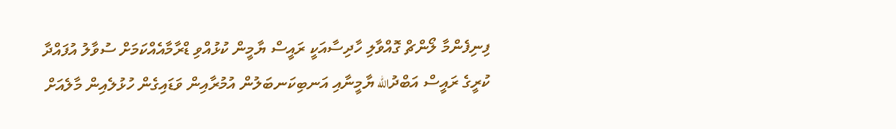ފިނިފެންމާ ލޯންޗް ގޮއްވާލި ހާދިސާއަކީ ރައީސް ޔާމީން ކުޅުއްވި ޑްރާމާއެއްކަމަށް ސުވާލު އުފައްދާ
ކުރީގެ ރައީސް އަބްދުالله ޔާމީނާއި އަނބިކަނބަލުން އުމުރާއިން ވަޑައިގެން ހުޅުލެއިން މާލެއަށް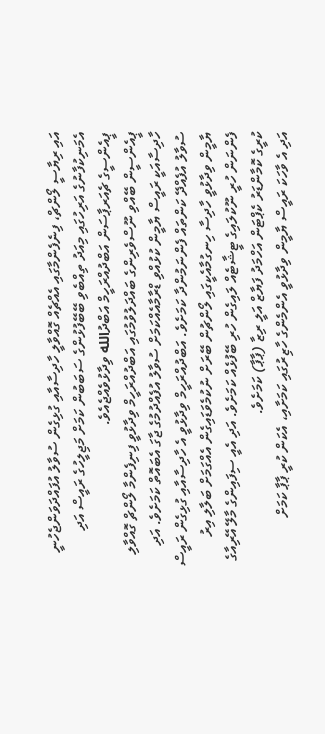އައި ރިޔާސީ ލޯންޗް، ފިނެފެންމާގައި އެއްޗެއް ގޮއްވާލީ ހާދިސާއާއި ގުޅިގެން ސުވާލު އުފައްދަވަންޖެހުނީ އެމަނިކުފާނުގެ އަރިހުގައި މިއަދު ތިއްބެވި ބޭބޭފުޅުންގެ ސަބަބުން ކަމަށް މަޖިލީހުގެ ރައީސް އަދި ޕީއެންސީގެ ޗެއަރޕާސަން އަބްދުއްރަހީމް އަބްދުالله ވިދާޅުވެއްޖެއެވެ.
ޕީއެންސީން ބޭއްވި ނޫސްވެރިންގެ ބައްދަލުވުމުގައި އަބްދުއްރަހީމް ވިދާޅުވީ ފިނިފެންމާ ލޯންޗް ގޮއްވާލި ހާދިސާއަކީ ރައީސް ޔާމީން ކުޅުއްވި ޑްރާމާއެއްކަމަށް ސުވާލު އުފެއްދުމުގެ ޖާގަ އެބައޮތް ކަމަށެވެ. އަދި ސުވާލު އުފެއްދޭ ކަންތައް ފެންނަމުންދާ ކަމަށެވެ. އަބްދުއްރަހީމް ވިދާޅުވީ އެ ހާދިސާއާއި ގުޅިގެން ރައީސް ޔާމީން ވިދާޅުވީ ހާދިސާ ހިނގުމާއެކީގައި ލޯންޗުން ބޭރަށް ނުކުމެވަޑައިގެން އެއްގަމަށް ބަލާލި އިރު ފެންނަން ހުރީ ނޫކުލައިގެ ޓީޝާޓެއް ލައިގެން ހުރި ބޭފުޅެއް ކަމަށެވެ. އަދި އެއީ ސިފައިންގެ މާލޭ އޭރިއާގެ ކުރީގެ ކޮމާންޑަރު ކެޕްޓަން އަހްމަދު ފަޔާޒް އަލީ ރިޒާ (ޕާޕާ) ކަމަށެވެ.
އަދި އެ ވާހަކަ ރައީސް ޔާމީން ވިދާޅުވީ އެންމެންގެ ހާޒިރުގައި ކަމަށާއި، އެކަން ކުރީ ޕާޕާ ކަމަށް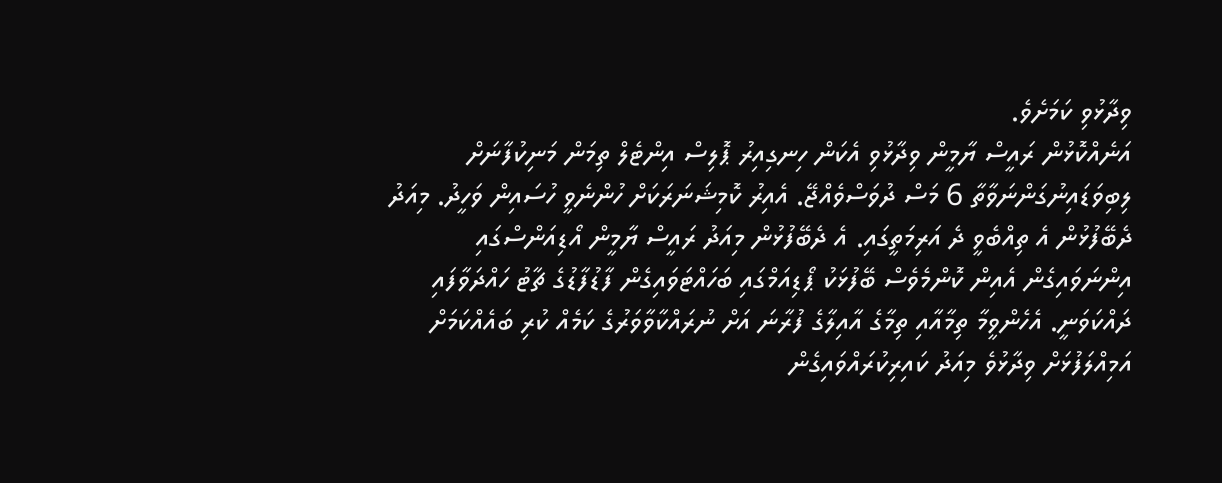ވިދާޅުވި ކަމަށެވެ.
އަނެއްކޮޅުން ރައީސް ޔާމީން ވިދާޅުވި އެކަން ހިނގިއިރު ޕޮލިސް އިންޓެލް ތިމަން މަނިކުފާނަށް ލިބިވަޑައިނުގަންނަވާތާ 6 މަސް ދުވަސްވެއްޖޭ. އެއިރު ކޮމިޝަނަރަކަށް ހުންނެވީ ހުސައިން ވަހީދު. މިއަދު ދެބޭފުޅުން އެ ތިއްބެވީ ދެ އަރިމަތީގައި. އެ ދެބޭފުޅުން މިއަދު ރައީސް ޔާމީން އޯޑިއަންސްގައި އިންނަވައިގެން އެއިން ކޮންމެވެސް ބޭފުޅަކު ޕޯޑިއަމްގައި ބަހައްޓަވައިގެން ފާޑުފާޑުގެ ޗާޓު ހައްދަވާފައި ދައްކަވަނީ. އެހެންވީމާ ތިމާއާއި ތިމާގެ އާއިލާގެ ފުރާނަ އަށް ނުރައްކާވާވަރުގެ ކަމެއް ކުރި ބައެއްކަމަށް އަމިއްލަފުޅަށް ވިދާޅުވެ މިއަދު ކައިރިކުރައްވައިގެން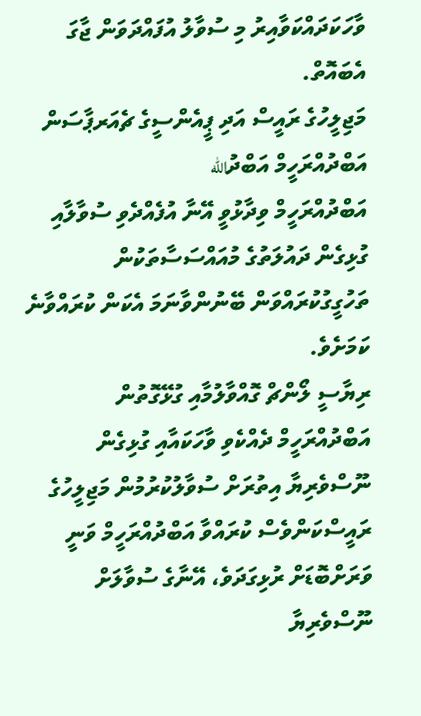ވާހަކަދައްކަވާއިރު މި ސުވާލު އުފައްދަވަން ޖާގަ އެބައޮތް.
މަޖިލީހުގެ ރައީސް އަދި ޕީއެންސީގެ ޗެއަރޕާސަން އަބްދުއްރަހީމް އަބްދުالله
އަބްދުއްރަހީމް ވިދާޅުވީ އޭނާ އުފެއްދެވި ސުވާލާއި ގުޅިގެން ދައުލަތުގެ މުއައްސަސާތަކުން ތަހުގީގުކުރައްވަން ބޭނުންވާނަމަ އެކަން ކުރައްވާނެ ކަމަށެވެ.
ރިޔާސީ ލޯންޗް ގޮއްވާލުމާއި ގުޅޭގޮތުން އަބްދުއްރަހީމް ދެއްކެވި ވާހަކައާއި ގުޅިގެން ނޫސްވެރިޔާ އިތުރަށް ސުވާލުކުރުމުން މަޖިލީހުގެ ރައީސްކަންވެސް ކުރައްވާ އަބްދުއްރަހީމް ވަނީ ވަރަށްބޮޑަށް ރުޅިގަދަވެ، އޭނާގެ ސުވާލަށް ނޫސްވެރިޔާ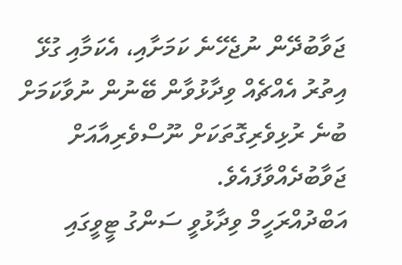ޖަވާބުދޭން ނުޖެހޭނެ ކަމަށާއި، އެކަމާއި ގުޅޭ އިތުރު އެއްޗެއް ވިދާޅުވާން ބޭނުން ނުވާކަމަށް ބުނެ ރުޅިވެރިގޮތަކަށް ނޫސްވެރިއާއަށް ޖަވާބުދެއްވާފައެވެ.
އަބްދުއްރަހީމް ވިދާޅުވީ ސަންގު ޓީވީގައި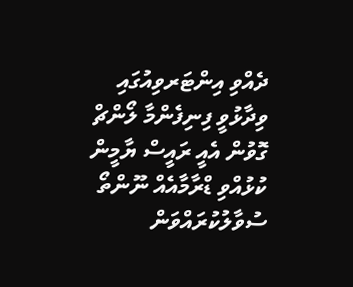ދެއްވި އިންޓަރވިއުގައި ވިދާޅުވީ ފިނިފެންމާ ލޯންޗް ގޮވުން އެއީ ރައީސް ޔާމީން ކުޅުއްވި ޑްރާމާއެއް ނޫންތޯ ސުވާލުކުރައްވަން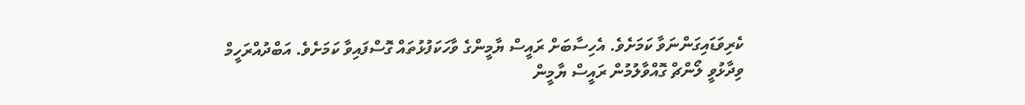ކެރިވަޑައިގަންނަވާ ކަމަށެވެ. އެހިސާބަށް ރައީސް ޔާމީންގެ ވާހަކަފުޅުތައް ގޮސްފައިވާ ކަމަށެވެ. އަބްދުއްރަހީމް ވިދާޅުވީ ލޯންޗް ގޮއްވާލުމުން ރައީސް ޔާމީން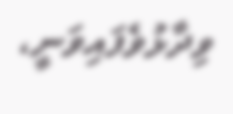ވިދާޅުވެފައިވަނީ،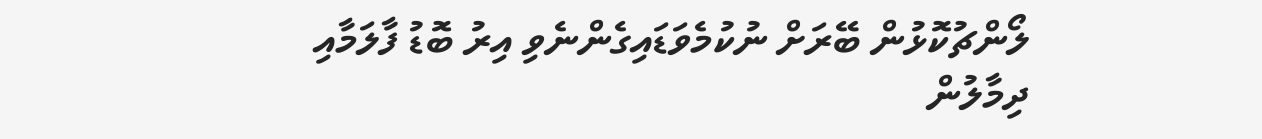ލޯންޗުކޮޅުން ބޭރަށް ނުކުމެވަޑައިގެންނެވި އިރު ބޮޑު ފާލަމާއި ދިމާލުން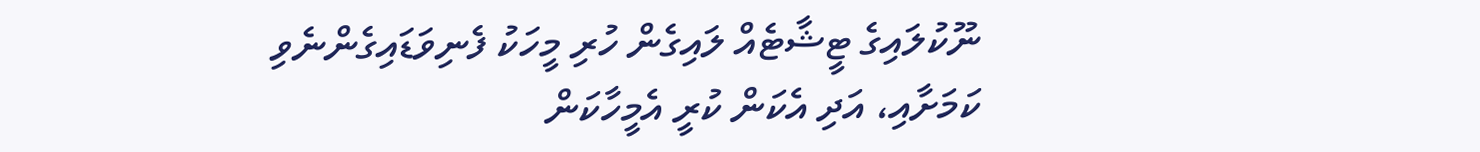ނޫކުލައިގެ ޓީޝާޓެއް ލައިގެން ހުރި މީހަކު ފެނިވަޑައިގެންނެވި ކަމަށާއި، އަދި އެކަން ކުރީ އެމީހާކަން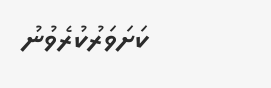ކަށަވަރުކުރެވުނު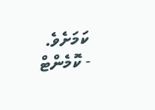ކަމަށެވެ.
- ކޮމެންޓް